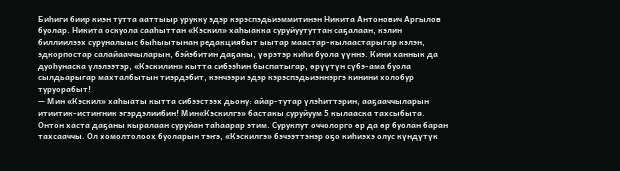Биһиги биир киэн тутта ааттыыр урукку эдэр кэрэспэдьиэммитинэн Никита Антонович Аргылов буолар. Никита оскуола сааһыттан «Кэскил» хаһыакка суруйуутуттан саҕалаан, кэлин биллиилээх суруналыыс быһыытынан редакциябыт ыытар маастар-кылаастарыгар кэлэн, эдкорпостар салайааччыларын, бэйэбитин даҕаны, үөрэтэр киһи буола үүннэ. Кини ханнык да дуоһунаска үлэлээтэр, «Кэскилин» кытта сибээһин быспатыгар, өрүүтүн сүбэ-ама буола сылдьарыгар махталбытын тиэрдэбит, кэнчээри эдэр кэрэспэдьиэннэргэ кинини холобур туруорабыт!
— Мин «Кэскил» хаһыаты кытта сибээстээх дьону: айар-тутар үлэһиттэрин, ааҕааччыларын итиитик-истиҥник эгэрдэлиибин! Мин«Кэскилгэ» бастакы суруйуум 5 кылааска тахсыбыта. Онтон хаста даҕаны кыралаан суруйан таһаарар этим. Сурукпут оччолорго өр да өр буолан баран тахсааччы. Ол хомолтолоох буоларын тэҥэ, «Кэскилгэ» бэчээттэнэр оҕо киһиэхэ олус күндүтүк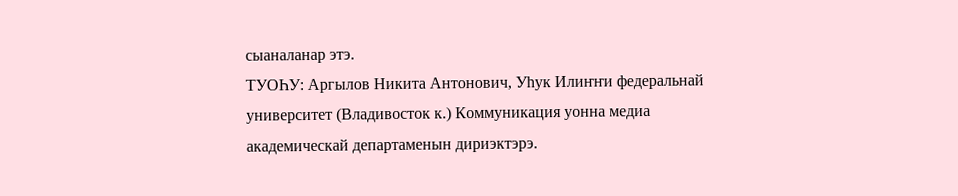сыаналанар этэ.
ТУОҺУ: Аргылов Никита Антонович, Уһук Илиҥҥи федеральнай университет (Владивосток к.) Коммуникация уонна медиа академическай департаменын дириэктэрэ.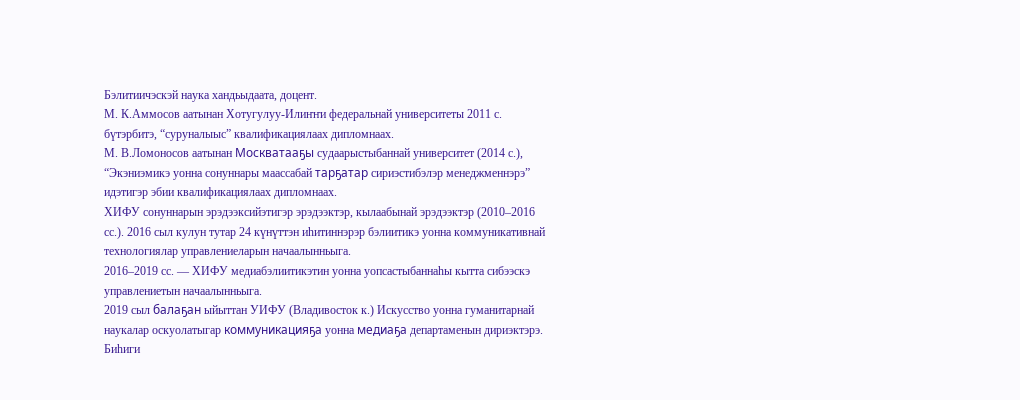Бэлитиичэскэй наука хандьыдаата, доцент.
М. К.Аммосов аатынан Хотугулуу-Илиҥҥи федеральнай университеты 2011 с. бүтэрбитэ, “суруналыыс” квалификациялаах дипломнаах.
М. В.Ломоносов аатынан Москватааҕы судаарыстыбаннай университет (2014 с.), “Экэниэмикэ уонна сонуннары маассабай тарҕатар сириэстибэлэр менеджменнэрэ” идэтигэр эбии квалификациялаах дипломнаах.
ХИФУ сонуннарын эрэдээксийэтигэр эрэдээктэр, кылаабынай эрэдээктэр (2010–2016 сс.). 2016 сыл кулун тутар 24 күнүттэн иһитиннэрэр бэлиитикэ уонна коммуникативнай технологиялар управлениеларын начаалынньыга.
2016–2019 сс. — ХИФУ медиабэлиитикэтин уонна уопсастыбаннаһы кытта сибээскэ управлениетын начаалынньыга.
2019 сыл балаҕан ыйыттан УИФУ (Владивосток к.) Искусство уонна гуманитарнай наукалар оскуолатыгар коммуникацияҕа уонна медиаҕа департаменын дириэктэрэ.
Биһиги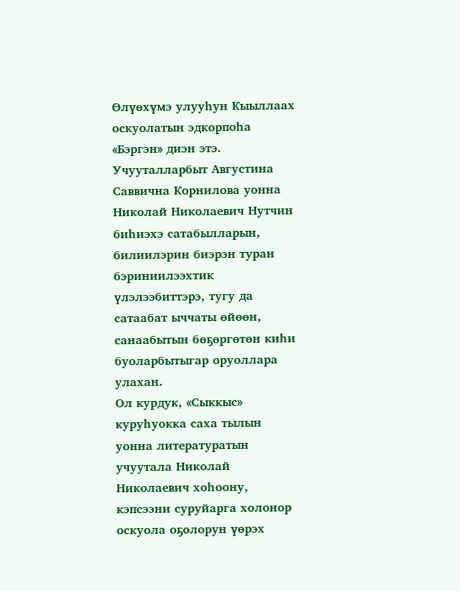Өлүөхүмэ улууһун Кыыллаах оскуолатын эдкорпоһа «Бэргэн» диэн этэ. Учууталларбыт Августина Саввична Корнилова уонна Николай Николаевич Нутчин биһиэхэ сатабылларын, билиилэрин биэрэн туран бэриниилээхтик үлэлээбиттэрэ, тугу да сатаабат ыччаты өйөөн, санаабытын бөҕөргөтөн киһи буоларбытыгар оруоллара улахан.
Ол курдук, «Сыккыс» куруһуокка саха тылын уонна литературатын учуутала Николай Николаевич хоһоону, кэпсээни суруйарга холонор оскуола оҕолорун үөрэх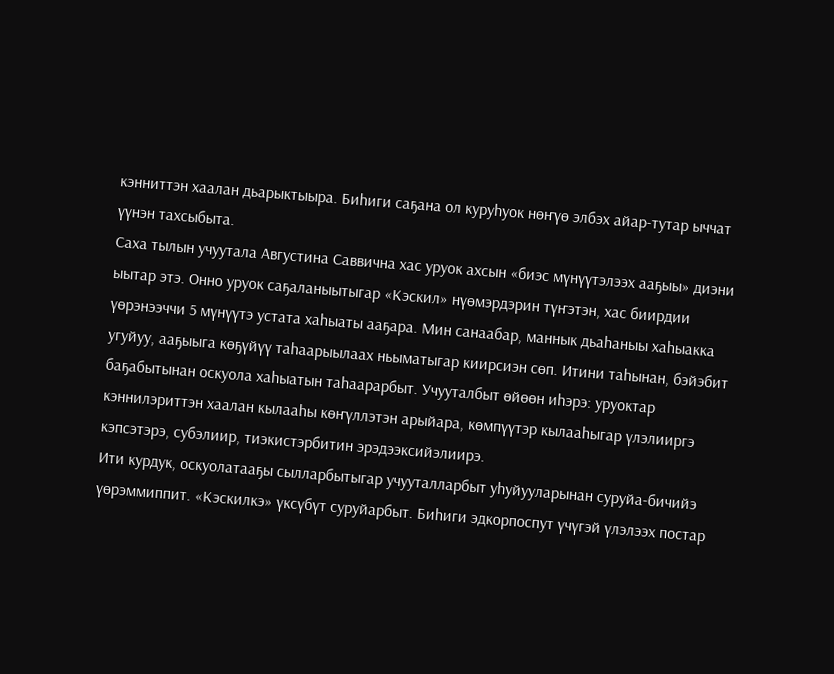кэнниттэн хаалан дьарыктыыра. Биһиги саҕана ол куруһуок нөҥүө элбэх айар-тутар ыччат үүнэн тахсыбыта.
Саха тылын учуутала Августина Саввична хас уруок ахсын «биэc мүнүүтэлээх ааҕыы» диэни ыытар этэ. Онно уруок саҕаланыытыгар «Кэскил» нүөмэрдэрин түҥэтэн, хас биирдии үөрэнээччи 5 мүнүүтэ устата хаһыаты ааҕара. Мин санаабар, маннык дьаһаныы хаһыакка угуйуу, ааҕыыга көҕүйүү таһаарыылаах ньыматыгар киирсиэн сөп. Итини таһынан, бэйэбит баҕабытынан оскуола хаһыатын таһаарарбыт. Учууталбыт өйөөн иһэрэ: уруоктар кэннилэриттэн хаалан кылааһы көҥүллэтэн арыйара, көмпүүтэр кылааһыгар үлэлииргэ кэпсэтэрэ, субэлиир, тиэкистэрбитин эрэдээксийэлиирэ.
Ити курдук, оскуолатааҕы сылларбытыгар учууталларбыт уһуйууларынан суруйа-бичийэ үөрэммиппит. «Кэскилкэ» үксүбүт суруйарбыт. Биһиги эдкорпоспут үчүгэй үлэлээх постар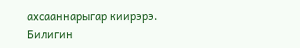ахсааннарыгар киирэрэ.
Билигин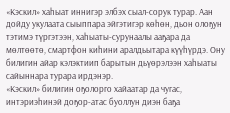«Кэскил» хаһыат иннигэр элбэх сыал-сорук турар. Аан дойду укулаата сыыппара эйгэтигэр көһөн, дьон олоҕун тэтимэ түргэтээн, хаһыаты-сурунаалы ааҕара да мөлтөөтө, смартфон киһини аралдьытара күүһүрдэ. Ону билигин айар кэлэктиип барытын дьүөрэлээн хаһыаты сайыннара турара ирдэнэр.
«Кэскил» билигин оҕолорго хайаатар да чугас, интэриэһинэй доҕор-атас буоллун диэн баҕа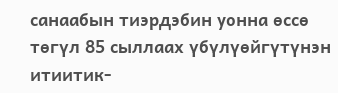санаабын тиэрдэбин уонна өссө төгүл 85 сыллаах үбүлүөйгүтүнэн итиитик-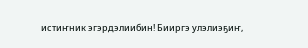истиҥник эгэрдэлиибин! Бииргэ улэлиэҕиҥ,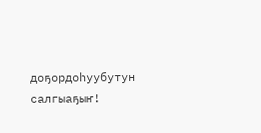доҕордоһуубутун салгыаҕыҥ!